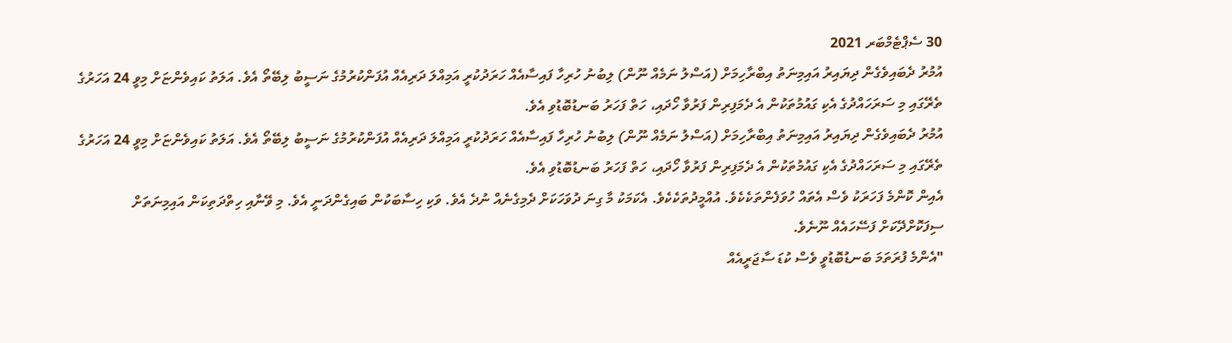30 ސެޕްޓެމްބަރ 2021
އުމުރު ދެބައިވެގެން ދިޔައިރު އައިމިނަތު އިބްރާހިމަށް (އަސްލު ނަމެއް ނޫން) ލިބުނު ހުރިހާ ފައިސާއެއް ހަރަދުކުރީ އަމިއްލަ ދަރިއެއް އުފަންކުރުމުގެ ނަސީބު ލިބޭތޯ އެވެ. އަލަތު ކައިވެންޏަށް މިވީ 24 އަހަރުގެ ތެރޭގައި މި ސަރަހައްދުގެ އެކި ގައުމުތަކުން އެ ދެމަފިރިން ފަރުވާ ހޯދައި، ހަތް ފަހަރު ބަނޑުބޮޑުވި އެވެ.
އުމުރު ދެބައިވެގެން ދިޔައިރު އައިމިނަތު އިބްރާހިމަށް (އަސްލު ނަމެއް ނޫން) ލިބުނު ހުރިހާ ފައިސާއެއް ހަރަދުކުރީ އަމިއްލަ ދަރިއެއް އުފަންކުރުމުގެ ނަސީބު ލިބޭތޯ އެވެ. އަލަތު ކައިވެންޏަށް މިވީ 24 އަހަރުގެ ތެރޭގައި މި ސަރަހައްދުގެ އެކި ގައުމުތަކުން އެ ދެމަފިރިން ފަރުވާ ހޯދައި، ހަތް ފަހަރު ބަނޑުބޮޑުވި އެވެ.
އެއިން ކޮންމެ ފަހަރަކު ވެސް އެތައް ހުވަފެންތަކެކެވެ. އުއްމީދުތަކެކެވެ. އެކަމަކު މާ ގިނަ ދުވަހަކަށް ދެމިގެނެއް ނުދެ އެވެ. ވަކި ހިސާބަކުން ބައިގެންދަނީ އެވެ. މި ވޭނާއި ހިތްދަތިކަން އައިމިނަތަށް ސިފަކޮށްދޭކަށް ފަސޭހައެއް ނޫނެވެ.
"އެންމެ ފުރަތަމަ ބަނޑުބޮޑުވީ ވެސް ކުޑަ ސާޖަރީއެއް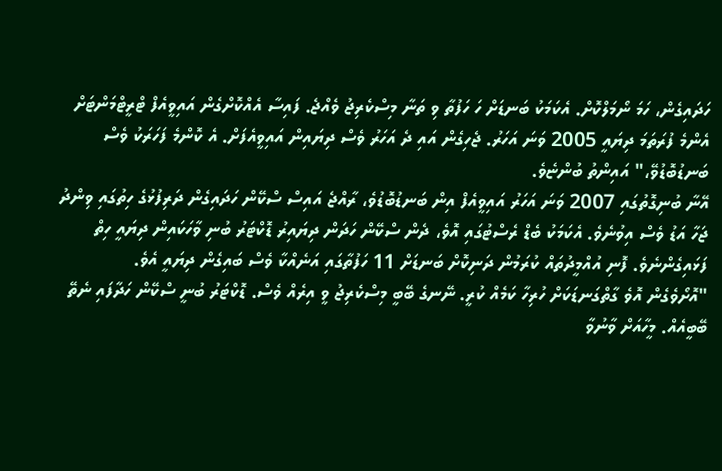ހަދައިގެން، ހަމަ ނޯމަލްކޮށް. އެކަމަކު ބަނޑަށް ހަ ހަފުތާ ވި ތަނާ މިސްކެރިޖު ވެއްޖެ. ފައިސާ އެއްކޮށްގެން އައިވީއެފް ޓްރީޓްމަންޓަށް އެންމެ ފުރަތަމަ ދިޔައީ 2005 ވަނަ އަހަރު. ޖެހިގެން އައި ދެ އަހަރު ވެސް ދިޔައިން އައިވީއެފަށް. އެ ކޮންމެ ފަހަރަކު ވެސް ބަނޑުބޮޑުވޭ،" އައިންތު ބުންޏެވެ.
އޭނާ ބުނިގޮތުގައި 2007 ވަނަ އަހަރު އައިވީއެފް އިން ބަނޑުބޮޑުވެ، ރާއްޖެ އައިސް ސްކޭން ހަދައިގެން ދަރިފުޅުގެ ހިތުގައި ވިންދު ޖަހާ އަޑު ވެސް އިވުނެވެ. އެކަމަކު ބެޑް ރެސްޓުގައި އޮވެ، ދެން ސްކޭން ހަދަން ދިޔައިރު ޑޮކްޓަރު ބުނި ވާހަކައިން ދިޔައީ ހިތް ފަޅައިގެންނެވެ. ފޮނި އުއްމީދުތައް ކުރަމުން ދަނިކޮށް ބަނޑަށް 11 ހަފުތާގައި އަނެއްކާ ވެސް ބައިގެން ދިޔައީ އެވެ.
"އޮށޯވެގެން އޮވެ ގާތްގަނޑަކަށް ހުރިހާ ކަމެއް ކުރީ. ނޭނގެ ބޭބީ މިސްކެރިޖު ވީ އިރެއް ވެސް. ޑޮކްޓަރު ބުނީ ސްކޭން ހަދާފައި ނެތޭ ބޭބީއެއް. މީހާއަށް ވާނުވާ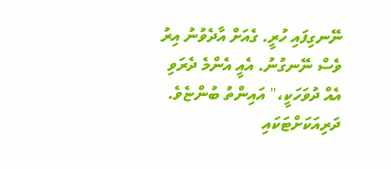ނޭނގިފައި ހުރީ. ގެއަށް އާދެވުނު އިރު ވެސް ނޭނގުނު. އެއީ އެންމެ ދެރަވި އެއް ދުވަހަކީ،" އައިންތު ބުންޏެވެ.
ދަރިއަކަށްޓަކައި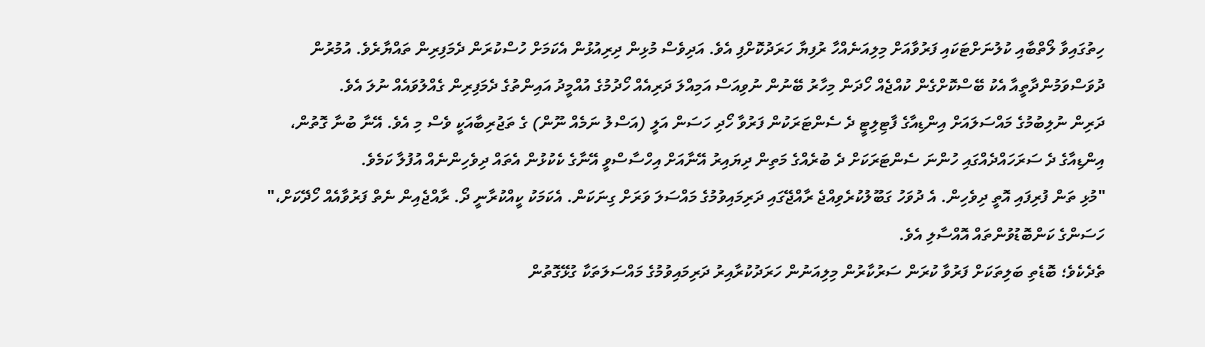ހިތުގައިވާ ލޯތްބާއި ކުލުނަށްޓަކައި ފަރުވާއަށް މިލިއަނެއްހާ ރުފިޔާ ހަރަދުކޮށްފި އެވެ. އަދިވެސް މުޅިން ދިރިއުޅުން އެކަމަށް ހުސްކުރަން ދެމަފިރިން ތައްޔާރެވެ. އުމުރުން ދުވަސްވަމުންދާތީއާ އެކު ބޭސްކޮށްގެން ކުއްޖެއް ހޯދަން މިހާރު ބޭނުން ނުވިއަސް އަމިއްލަ ދަރިއެއް ހޯދުމުގެ އުއްމީދު އައިންތުގެ ދެމަފިރިން ގެއްލުވައެއް ނުލަ އެވެ.
ދަރިން ނުލިބުމުގެ މައްސަލައަށް އިންޑިއާގެ ފާޓިލިޓީ ދެ ސެންޓަރަކުން ފަރުވާ ހޯދި ހަސަން އަލީ (އަސްލު ނަމެއް ނޫން) ގެ ތަޖުރިބާއަކީ ވެސް މި އެވެ. އޭނާ ބުނާ ގޮތުން، އިންޑިއާގެ ދެ ސަރަހައްދެއްގައި ހުންނަ ސެންޓަރަކަށް ދެ ބުރެއްގެ މަތިން ދިޔައިރު އޭނާއަށް އިހްސާސްވީ އޭނާގެ ކެކުޅުން އެތައް ދިވެހިންނެއް އުފުލާ ކަމެވެ.
"މުޅި ތަން ފުރިފައި އޮތީ ދިވެހިން. އެ ދުވަހު ގަބޫލުކުރެވިއްޖެ ރާއްޖޭގައި ދަރިމައިވުމުގެ މައްސަލަ ވަރަށް ގިނަކަން. އެކަމަކު ކީއްކުރާނީ ދޯ. ރާއްޖެއިން ނެތް ފަރުވާއެއް ހޯދޭކަށް،" ހަސަންގެ ކަންބޮޑުވުންތައް އޮއްސާލި އެވެ.
ތެދެކެވެ؛ ބޮޑެތި ބަލިތަކަށް ފަރުވާ ކުރަން ސަރުކާރުން މިލިއަނުން ހަރަދުކުރާއިރު ދަރިމައިވުމުގެ މައްސަލަތަކާ ގުޅޭގޮތުން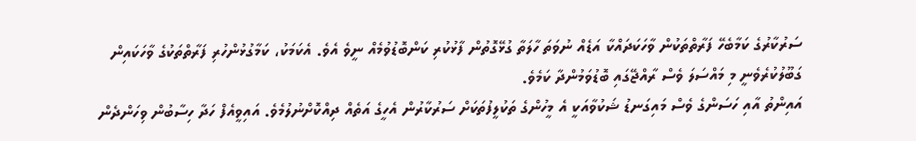ސަރުކާރުގެ ކަމާބެހޭ ފަރާތްތަކުން ވާހަކަދައްކާ އަޑެއް ނުވަތަ ހާލަތާ ގުޅޭގޮތުން ފާޅުކުރި ކަންބޮޑުވުމެއް ނީވެ އެވެ. އެކަމަކު، ކަމާގުޅުންހުރި ފަރާތްތަކުގެ ވާހަކައިން ގަބޫލުކުރެވެނީ މި މައްސަލަ ވެސް ރާއްޖޭގައި ބޮޑުވަމުންދާ ކަމެވެ.
އައިންތު އާއި ހަސަންގެ ވެސް މައިގަނޑު ޝަކުވާއަކީ އެ މީހުންގެ ތަކުލީފުތަކަށް ސަރުކާރުން އެހީގެ އަތެއް ދިއްކޮށްނުލުމެވެ. އައިވީއެފް ހަދާ ހިސާބުން ވިހަންދެން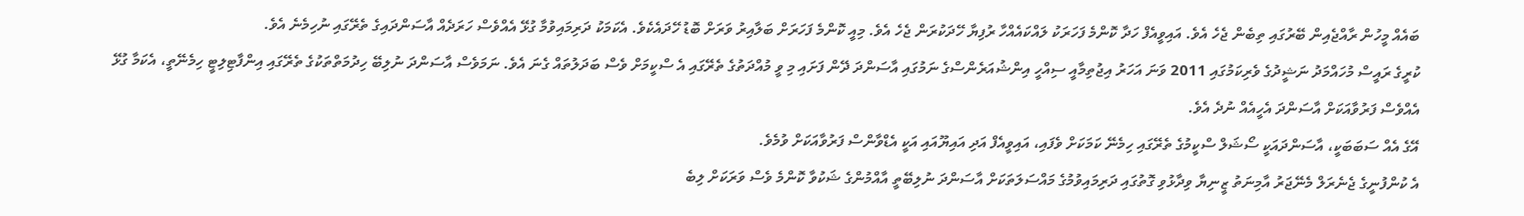ބައެއް މީހުން ރާއްޖެއިން ބޭރުގައި ތިބެން ޖެހެ އެވެ. އައިވީއެފް ހަދާ ކޮންމެ ފަހަރަކު ލައްކައެއްހާ ރުފިޔާ ހޭދަކުރަން ޖެހެ އެވެ. މިއީ ކޮންމެ ފަހަރަށް ބަލާއިރު ވަރަށް ބޮޑު ހޭދައެކެވެ. އެކަމަކު ދަރިމައިވުމާ ގުޅޭ އެއްވެސް ހަރަދެއް އާސަންދައިގެ ތެރޭގައި ނުހިމެނެ އެވެ.
ކުރީގެ ރައީސް މުހައްމަދު ނަޝީދުގެ ވެރިކަމުގައި 2011 ވަނަ އަހަރު އިޖުތިމާއީ ސިއްހީ އިންޝުއަރެންސްގެ ނަމުގައި އާސަންދަ ދޭން ފަށައި މި ވީ މުއްދަތުގެ ތެރޭގައި އެ ސްކީމަށް ވެސް ބަދަލުތައް ގެނަ އެވެ. ނަމަވެސް އާސަންދަ ނުލިބޭ ހިދުމަތްތަކުގެ ތެރޭގައި އިންފާޓިލިޓީ ހިމެނޭތީ، އެކަމާ ގުޅޭ އެއްވެސް ފަރުވާއަކަށް އާސަންދަ އެހީއެއް ނުދެ އެވެ.
އޭގެ އެއް ސަބަބަކީ، އާސަންދައަކީ ސޯޝަލް ސްކީމުގެ ތެރޭގައި ހިމެނޭ ކަމަކަށް ވެފައި، އައިވީއެފް އަދި އައިޔޫއައި އަކީ އެޑްވާންސް ފަރުވާއަކަށް ވުމެވެ.
އެ ކުންފުނީގެ ޖެނެރަލް މެނޭޖަރު އާމިނަތު ޒީނިޔާ ވިދާޅުވި ގޮތުގައި ދަރިމައިވުމުގެ މައްސަލަތަކަށް އާސަންދަ ނުލިބޭތީ އާއްމުންގެ ޝަކުވާ ކޮންމެ ވެސް ވަރަކަށް ލިބެ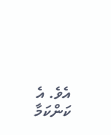އެވެ. އެ ކަންކަމާ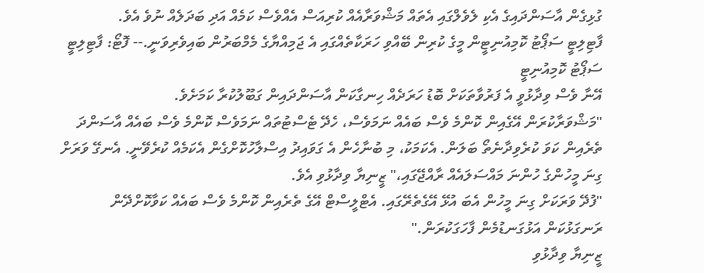ގުޅިގެން އާސަންދައިގެ އެކި ލެވެލްގައި އެތައް މަޝްވަރާއެއް ކުރިއަސް އެއްވެސް ކަމެއް އަދި ބަދަލެއް ނުވެ އެވެ.
ފާޓިލިޓީ ސަޕޯޓު ކޮމިއުނިޓީން މީގެ ކުރިން ބޭއްވި ހަރަކާތެއްގައި އެ ޖަމިއްޔާގެ މެމްބަރުން ބައިވެރިވަނީ.-- ފޮޓޯ: ފާޓިލިޓީ ސަޕޯޓު ކޮމިއުނިޓީ
އޭނާ ވެސް ވިދާޅުވީ އެ ފަރުވާތަކަށް ބޮޑު ހަރަދެއް ހިނގާކަން އާސަންދައިން ގަބޫލުކުރާ ކަމަށެވެ.
"މަޝްވަރާކުރަން އޭގެއިން ކޮންމެ ވެސް ބައެއް ނަމަވެސް، ހެދޭ ޓެސްޓުތައް ނަމަވެސް ކޮންމެ ވެސް ބައެއް އާސަންދަ ތެރެއިން ކަވަ ކުރެވިދާނެތޯ ބަލަން. އެކަމަކު، މި ބުނާހެން އެ ގަވައިދު އިސްލާހުކޮށްގެން އެކަމެއް ކުރެވޭނީ. އެނގޭ ވަރަށް ގިނަ މީހުންގެ ހުންނަ މައްސަލައެއް ރާއްޖޭގައި،" ޒީނިޔާ ވިދާޅުވި އެވެ.
"ފުދޭ ވަރަކަށް ގިނަ މީހުން އެބަ އުޅޭ އޭގެތެރޭގައި. އެޓްލީސްޓް އޭގެ ތެރެއިން ކޮންމެ ވެސް ބައެއް ކަވާކޮށްދޭން ރަނގަޅުކަން އަޅުގަނޑުމެން ފާހަގަކުރަން."
ޒީނިޔާ ވިދާޅުވި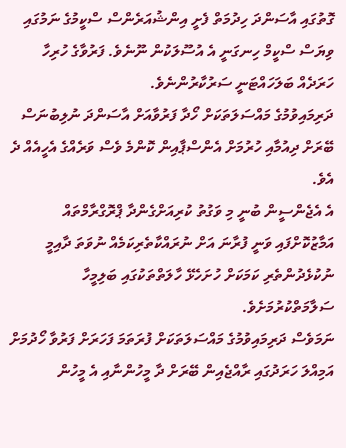ގޮތުގައި އާސަންދަ ހިދުމަތް ފެށީ އިންޝުއަރެންސް ސްކީމުގެ ނަމުގައި ވިޔަސް ސްކީމް ހިނގަނީ އެ އުސޫލަކުން ނޫނެވެ. ފަރުވާގެ ހުރިހާ ހަރަދެއް ބަލަހައްޓަނީ ސަރުކާރުންނެވެ.
ދަރިމައިވުމުގެ މައްސަލަތަކަށް ހޯދާ ފަރުވާއަށް އާސަންދަ ނުލިބުނަސް ބޭރަށް ދިއުމާއި ހުރުމަށް އެންސްޕާއިން ކޮންމެ ވެސް ވަރެއްގެ އެހީއެއް ދެ އެވެ.
އެ އެޖެންސީން ބުނީ މި ވަގުތު ކުރިއަށްގެންދާ ޕްރޮގްރާމްތައް އަމާޒުކޮށްފައި ވަނީ ފުރާނަ އަށް ނުރައްކާތެރިކަމެއް ނުވަތަ ދާއިމީ ނުކުޅެދުންތެރި ކަމަކަށް ހުށަހެޅޭ ހާލަތްތަކުގައި ބަލިމީހާ ސަލާމަތްކުރުމަށެވެ.
ނަމަވެސް ދަރިމައިވުމުގެ މައްސަލަތަކަށް ފުރަތަމަ ފަހަރަށް ފަރުވާ ހޯދުމަށް އަމިއްލަ ހަރަދުގައި ރާއްޖެއިން ބޭރަށް ދާ މީހުންނާއި އެ މީހުން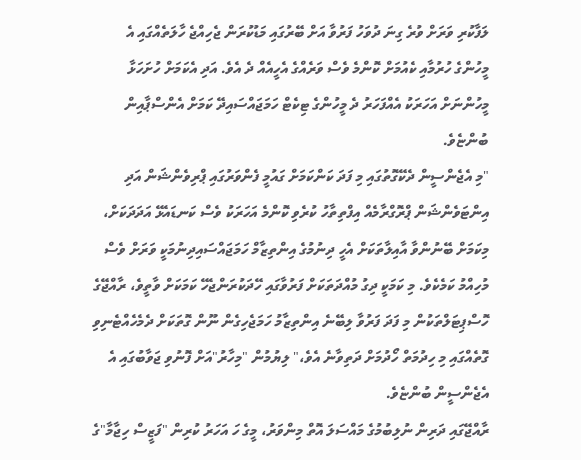ލަފާކުރި ވަރަށް ވުރެ ގިނަ ދުވަހު ފަރުވާ އަށް ބޭރުގައި މަޑުކުރަން ޖެހިއްޖެ ހާލަތެއްގައި އެ މީހުންގެ ހުރުމާއި ކެއުމަށް ކޮންމެ ވެސް ވަރެއްގެ އެހީއެއް ދެ އެވެ. އަދި އެކަމަށް ހުށަހަޅާ މީހުންނަށް އަހަރަކު އެއްފަހަރު ދެ މީހުންގެ ޓިކެޓް ހަމަޖައްސައިދޭ ކަމަށް އެންސްޕާއިން ބުންޏެވެ.
"މި އެޖެންސީން ދެކޭގޮތުގައި މި ފަދަ ކަންކަމަށް ގައުމީ ފެންވަރުގައި ޕްރިވެންޝަން އަދި އިންޓަވެންޝަން ޕްރޮގްރާމެއް އިފްތިތާހު ކުރެވި ކޮންމެ އަހަރަކު ވެސް ކަނޑައެޅޭ އަދަދަކަށް، މިކަމަށް ބޭނުންވާ އާއިލާތަކަށް އެހީ ދިނުމުގެ އިންތިޒާމް ހަމަޖައްސައިދިނުމަކީ ވަރަށް ވެސް މުހިއްމު ކަމެކެވެ. މި ކަމަކީ ދިގު މުއްދަތަކަށް ފަރުވާގައި ހޭދަކުރަންޖެހޭ ކަމަކަށް ވާތީވެ، ރާއްޖޭގެ ހޮސްޕިޓަލްތަކުން މި ފަދަ ފަރުވާ ލިބޭނެ އިންތިޒާމު ހަމަޖެހިގެން ނޫން ގޮތަކަށް ދެމެހެއްޓެނިވި ގޮތެއްގައި މި ހިދުމަތް ހޯދުމަށް ދަތިވާނެ އެވެ،" ލިޔުމުން "މިހާރު"އަށް ފޮނުވި ޖަވާބުގައި އެ އެޖެންސީން ބުންޏެވެ.
ރާއްޖޭގައި ދަރިން ނުލިބުމުގެ މައްސަލަ އޮތް މިންވަރު، މީގެ ހަ އަހަރު ކުރިން "ފަޒީސް ހިޖާމާ"ގެ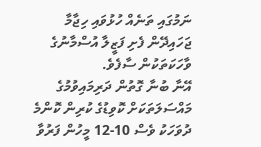ނަމުގައި ތަނެއް ހުޅުވައި ހިޖާމާ ޖަހައިދޭން ފެށި ފަޒީލާ އުސްމާނުގެ ވާހަކަތަކުން ސާފެވެ.
އޭނާ ބުނާ ގޮތުން ދަރިމައިވުމުގެ މައްސަލަތަކަށް ކޮވިޑުގެ ކުރިން ކޮންމެ ދުވަހަކު ވެސް 10-12 މީހުން ފަރުވާ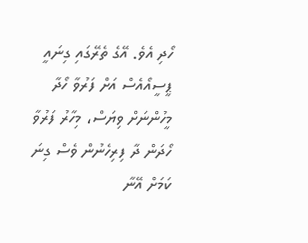ހޯދި އެވެ. އޭގެ ތެރޭގައި ގިނައީ ޕީސީއޯއެސް އަށް ފަރުވާ ހޯދާ މީހުންނަށް ވިޔަސް، މިހާރު ފަރުވާ ހޯދަން ދާ ފިރިހެނުން ވެސް ގިނަ ކަމަށް އޭނާ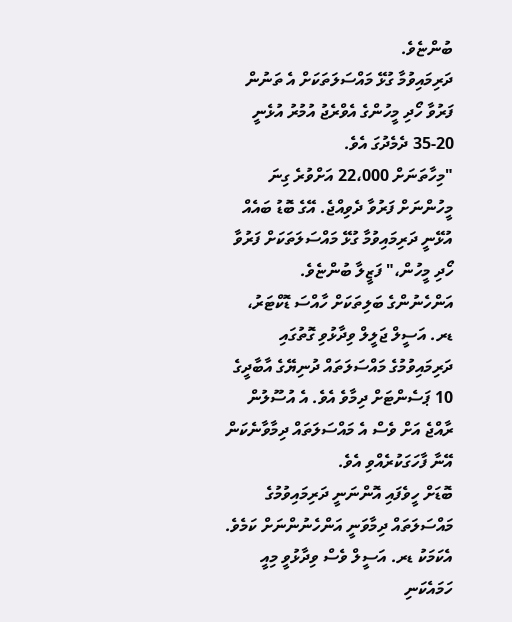ބުންޏެވެ.
ދަރިމައިވުމާ ގުޅޭ މައްސަލަތަކަށް އެ ތަނުން ފަރުވާ ހޯދި މީހުންގެ އެވްރެޖު އުމުރު އުޅެނީ 20-35 ދެމެދުގަ އެވެ.
"މިހާތަނަށް 22،000 އަށްވުރެ ގިނަ މީހުންނަށް ފަރުވާ ދެވިއްޖެ. އޭގެ ބޮޑު ބައެއް އުޅޭނީ ދަރިމައިވުމާ ގުޅޭ މައްސަލަތަކަށް ފަރުވާ ހޯދި މީހުން،" ފަޒީލާ ބުންޏެވެ.
އަންހެނުންގެ ބަލިތަކަށް ހާއްސަ ޑޮކްޓަރު، ޑރ. އަސީލް ޖަލީލް ވިދާޅުވި ގޮތުގައި ދަރިމައިވުމުގެ މައްސަލަތައް ދުނިޔޭގެ އާބާދީގެ 10 ޕަސެންޓަށް ދިމާވެ އެވެ. އެ އުސޫލުން ރާއްޖެ އަށް ވެސް އެ މައްސަލަތައް ދިމާވާނެކަން އޭނާ ފާހަގަކުރެއްވި އެވެ.
ބޮޑަށް ހީވެފައި އޮންނަނީ ދަރިމައިވުމުގެ މައްސަލަތައް ދިމާވަނީ އަންހެނުންނަށް ކަމެވެ. އެކަމަކު ޑރ. އަސީލް ވެސް ވިދާޅުވީ މިއީ ހަމައެކަނި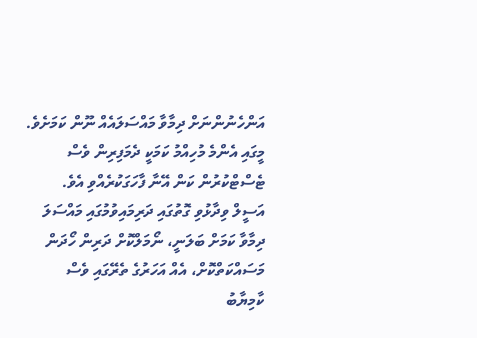އަންހެނުންނަށް ދިމާވާ މައްސަލައެއް ނޫން ކަމަށެވެ. މީގައި އެންމެ މުހިއްމު ކަމަކީ ދެމަފިރިން ވެސް ޓެސްޓްކުރުން ކަން އޭނާ ފާހަގަކުރެއްވި އެވެ.
އަސީލް ވިދާޅުވި ގޮތުގައި ދަރިމައިވުމުގައި މައްސަލަ ދިމާވާ ކަމަށް ބަލަނީ، ނޯމަލްކޮށް ދަރިން ހޯދަން މަސައްކަތްކޮށް، އެއް އަހަރުގެ ތެރޭގައި ވެސް ކާމިޔާބު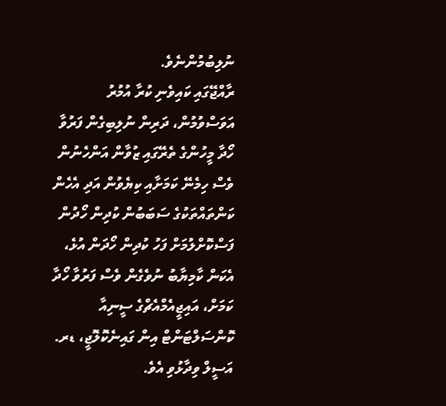ނުލިބުމުންނެވެ.
ރާއްޖޭގައި ކައިވެނި ކުރާ އުމުރު އަވަސްވުމުން، ދަރިން ނުލިބިގެން ފަރުވާ ހޯދާ މީހުންގެ ތެރޭގައި ޒުވާން އަންހެނުން ވެސް ހިމެނޭ ކަމަށާއި ކިޔެވުން އަދި އެހެން ކަންތައްތަކުގެ ސަބަބުން ކުދިން ހޯދުން ފަސްކޮށްލުމަށް ފަހު ކުދިން ހޯދަން އުޅެ، އެކަން ކާމިޔާބު ނުވެގެން ވެސް ފަރުވާ ހޯދާ ކަމަށް، އައިޖީއެމްއެޗްގެ ސީނިއާ ކޮންސަލްޓަންޓް އިން ގައިނެކޮލޮޖީ، ޑރ. އަސީލް ވިދާޅުވި އެވެ.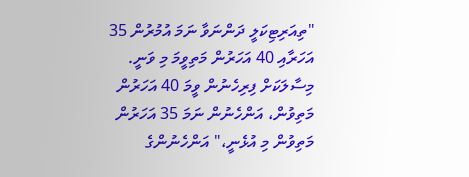"ތިއަރިޓިކަލީ ދަންނަވާ ނަމަ އުމުރުން 35 އަހަރާއި 40 އަހަރުން މަތިވީމަ މި ވަނީ. މިސާލަކަށް ފިރިހެނުން ވީމަ 40 އަހަރުން މަތިވުން، އަންހެނުން ނަމަ 35 އަހަރުން މަތިވުން މި އުޅެނީ،" އަންހެނުންގެ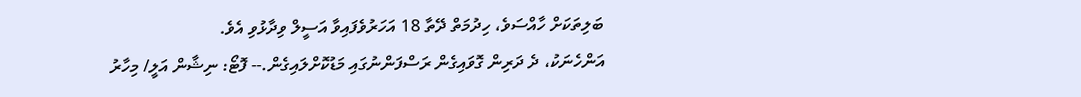ބަލިތަކަށް ހާއްސަވެ، ހިދުމަތް ދޭތާ 18 އަހަރުވެފައިވާ އަސީލް ވިދާޅުވި އެވެ.
އަންހެނަކު، ދެ ދަރިން ގޮވައިގެން ރަސްފަންނުގައި މަޑުކޮށްލައިގެން.-- ފޮޓޯ: ނިޝާން އަލީ/ މިހާރު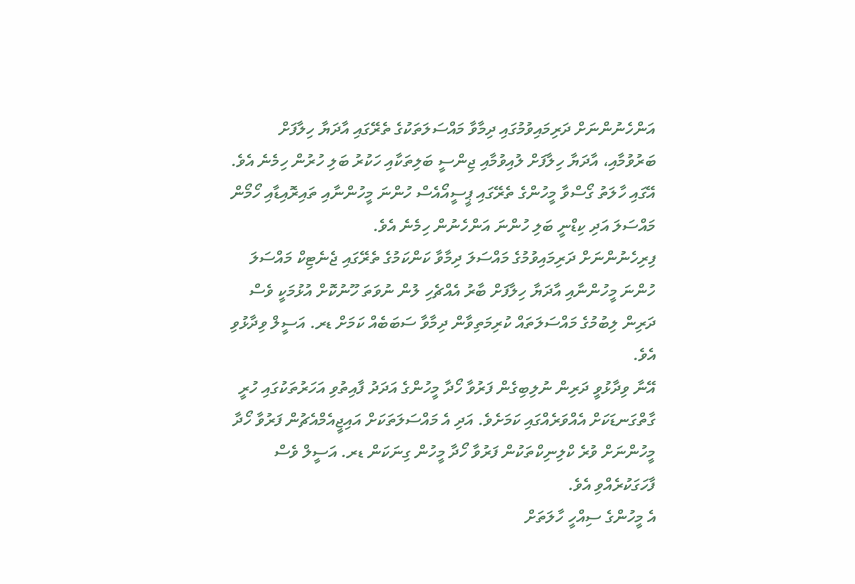އަންހެނުންނަށް ދަރިމައިވުމުގައި ދިމާވާ މައްސަލަތަކުގެ ތެރޭގައި އާދަޔާ ހިލާފަށް ބަރުވުމާއި، އާދަޔާ ހިލާފަށް ލުއިވުމާއި ޖިންސީ ބަލިތަކާއި ހަކުރު ބަލި ހުރުން ހިމެނެ އެވެ. އޭގައި ހާލަތު ގޯސްވާ މީހުންގެ ތެރޭގައި ޕީސީއޯއެސް ހުންނަ މީހުންނާއި ތައިރޮއިޑާއި ހޯމޯން މައްސަލަ އަދި ކިޑްނީ ބަލި ހުންނަ އަންހެނުން ހިމެނެ އެވެ.
ފިރިހެނުންނަށް ދަރިމައިވުމުގެ މައްސަލަ ދިމާވާ ކަންކަމުގެ ތެރޭގައި ޖެނެޓިކް މައްސަލަ ހުންނަ މީހުންނާއި އާދަޔާ ހިލާފަށް ބާރު އެއްޗެހި ލުން ނުވަތަ ހޫނުކޮށް އުޅުމަކީ ވެސް ދަރިން ލިބުމުގެ މައްސަލަތައް ކުރިމަތިވާން ދިމާވާ ސަބަބެއް ކަމަށް ޑރ. އަސީލް ވިދާޅުވި އެވެ.
އޭނާ ވިދާޅުވީ ދަރިން ނުލިބިގެން ފަރުވާ ހޯދާ މީހުންގެ އަދަދު ފާއިތުވި އަހަރުތަކުގައި ހުރީ ގާތްގަނޑަކަށް އެއްވަރެއްގައި ކަމަށެވެ. އަދި އެ މައްސަލަތަކަށް އައިޖީއެމްއެޗުން ފަރުވާ ހޯދާ މީހުންނަށް ވުރެ ކްލިނިކްތަކުން ފަރުވާ ހޯދާ މީހުން ގިނަކަން ޑރ. އަސީލް ވެސް ފާހަގަކުރެއްވި އެވެ.
އެ މީހުންގެ ސިއްހީ ހާލަތަށް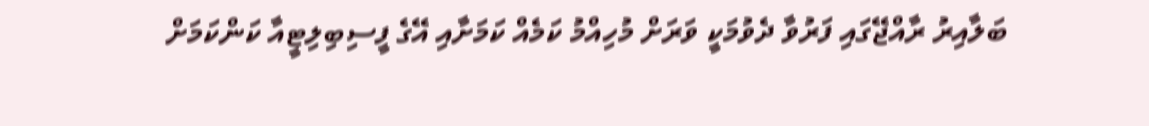ބަލާއިރު ރާއްޖޭގައި ފަރުވާ ދެވުމަކީ ވަރަށް މުހިއްމު ކަމެއް ކަމަށާއި އޭގެ ފީސިބިލިޓީއާ ކަންކަމަށް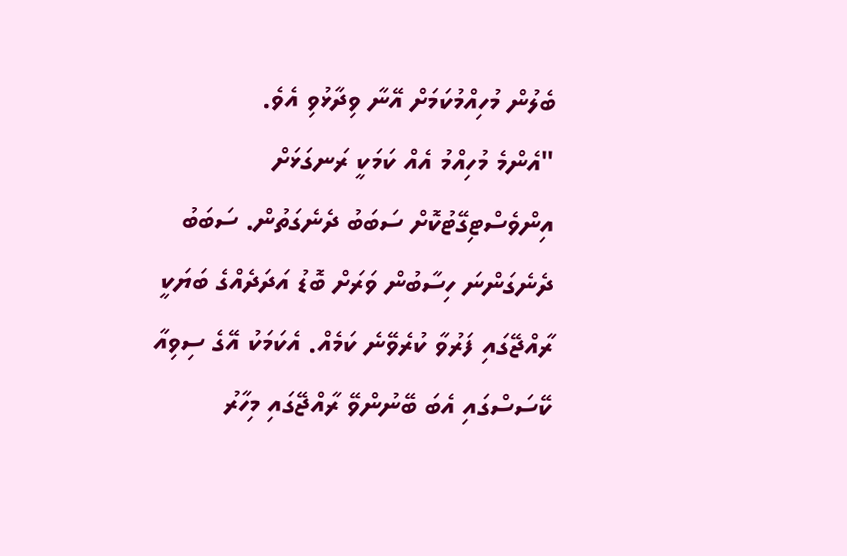ބެލުން މުހިއްމުކަމަށް އޭނާ ވިދާޅުވި އެވެ.
"އެންމެ މުހިއްމު އެއް ކަމަކީ ރަނގަޅަށް އިންވެސްޓިގޭޓުކޮށް ސަބަބު ދެނެގަތުން. ސަބަބު ދެނެގަންނަ ހިސާބުން ވަރަށް ބޮޑު އަދަދެއްގެ ބަޔަކީ ރާއްޖޭގައި ފަރުވާ ކުރެވޭނެ ކަމެއް. އެކަމަކު އޭގެ ސިވިއާ ކޭސަސްގައި އެބަ ބޭނުންވޭ ރާއްޖޭގައި މިހާރު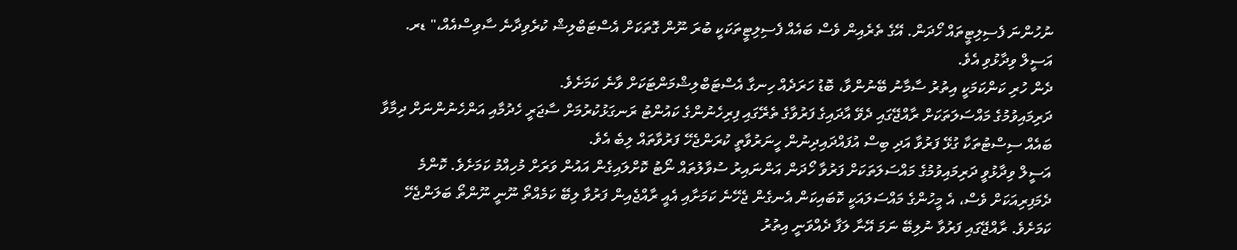ނުހުންނަ ފެސިލިޓީތައް ހޯދަން. އޭގެ ތެރެއިން ވެސް ބައެއް ފެސިލިޓީތަކަކީ ބުރަ ނޫން ގޮތަކަށް އެސްޓަބްލިޝް ކުރެވިދާނެ ސާވިސްއެއް،" ޑރ. އަސީލް ވިދާޅުވި އެވެ.
ދެން ހުރި ކަންކަމަކީ އިތުރު ސާމާނު ބޭނުންވާ، ބޮޑު ހަރަދެއް ހިނގާ އެސްޓަބްލިޝްމަންޓަކަށް ވާނެ ކަމަށެވެ.
ދަރިމައިވުމުގެ މައްސަލަތަކަށް ރާއްޖޭގައި ދެވޭ އާދައިގެ ފަރުވާގެ ތެރޭގައި ފިރިހެނުންގެ ކައުންޓު ރަނގަޅުކުރުމަށް ސާޖަރީ ހެދުމާއި އަންހެނުންނަށް ދިމާވާ ބައެއް ސިސްޓުތަކާ ގުޅޭ ފަރުވާ އަދި ބިސް އުފައްދައިދިނުން ހީނަރުވާތީ ކުރަންޖެހޭ ފަރުވާތައް ލިބެ އެވެ.
އަސީލް ވިދާޅުވީ ދަރިމައިވުމުގެ މައްސަލަތަކަށް ފަރުވާ ހޯދަން އަންނައިރު ސުވާލުތައް ނޯޓު ކޮށްލައިގެން އައުން ވަރަށް މުހިއްމު ކަމަށެވެ. ކޮންމެ ދެމަފިރިއަކަށް ވެސް، އެ މީހުންގެ މައްސަލައަކީ ކޮބައިކަން އެނގެން ޖެހޭނެ ކަމަށާއި އެއީ ރާއްޖެއިން ފަރުވާ ލިބޭ ކަމެއްތޯ ނޫނީ ނޫންތޯ ބަލަންޖެހޭ ކަމަށެވެ. ރާއްޖޭގައި ފަރުވާ ނުލިބޭ ނަމަ އޭނާ ލަފާ ދެއްވަނީ އިތުރު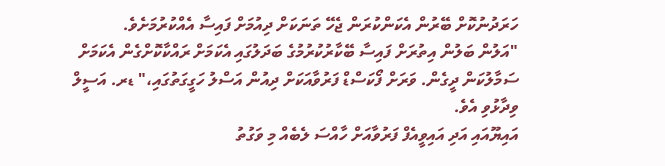ހަރަދުނުކޮށް ބޭރުން އެކަންކުރަން ޖެހޭ ތަނަކަށް ދިއުމަށް ފައިސާ އެއްކުރުމަށެވެ.
"އަލުން ބަލުން އިތުރަށް ފައިސާ ބޭކާރުކުރުމުގެ ބަދަލުގައި އެކަމަށް ރައްކާކޮށްގެން އެކަމަށް ސަމާލުކަން ދީގެން. ވަރަށް ފޯކަސްޑް ފަރުވާއަކަށް ދިއުން އަސްލު ހަގީގަތުގައި،" ޑރ. އަސީލް ވިދާޅުވި އެވެ.
އައިޔޫއައި އަދި އައިވީއެފް ފަރުވާއަށް ހާއްސަ ލެބެއް މި ވަގުތު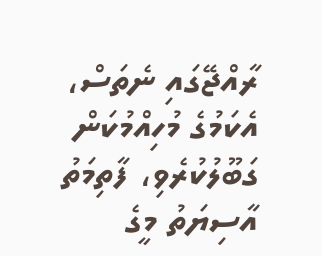ރާއްޖޭގައި ނެތަސް، އެކަމުގެ މުހިއްމުކަން ގަބޫލުކުރެވި، ފާތިމަތު އާސިޔަތު މީގެ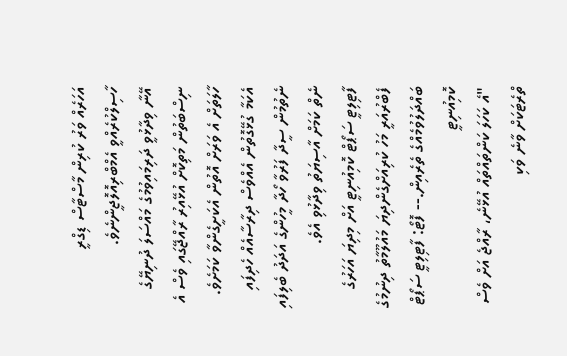އަހަރެއް ވަރު ކުރިން މާސްޓާސް ޑިގްރީ ހާސިލްކުރެއްވީ އެމްބްރިއޮލޮޖީންނެވެ.
އޭނާ ވިދާޅުވީ ދަރިމައިވުމުގެ މައްސަލަ ދުނިޔޭގެ ނިސްބަތުން މަތިކޮށް އުޅޭއިރު ރާއްޖޭގައި ވެސް އެ ހާލަތަށް އެ ވަރަށް އޮތުން އެކަށީގެންވާ ކަމަށެވެ. އެކަމާ ގުޅޭގޮތުން އެއްވެސް ދިރާސާއެއް ހެދިފައި ނެތުމުން ސީދާ ފަރުވާ ހޯދާ މީހުންގެ އަދަދު ބެލިފައި ނެތް ކަމަށް އާސިޔަތު ވިދާޅުވި އެވެ.
ފާޓިލިޓީ ސަޕޯޓް ކޮމިއުނިޓީ އަށް މިދިޔަ އަހަރުގެ ފެބްރުއަރީ މަހު ކުރިއަށްގެންދިޔަ މައުލޫމާތު ދިނުމުގެ ބައްދަލުވުމެއްގެ ތެރެއިން.-- ފޮޓޯ: ފާޓިލިޓީ ސަޕޯޓް ކޮމިއުނިޓީ
"އެ ކަހަލަ ކަންތައްތައް އުޅޭނެ، ރާއްޖެ އަށް ވެސް ތްރެޓަކަށް ވާނެ ވަކި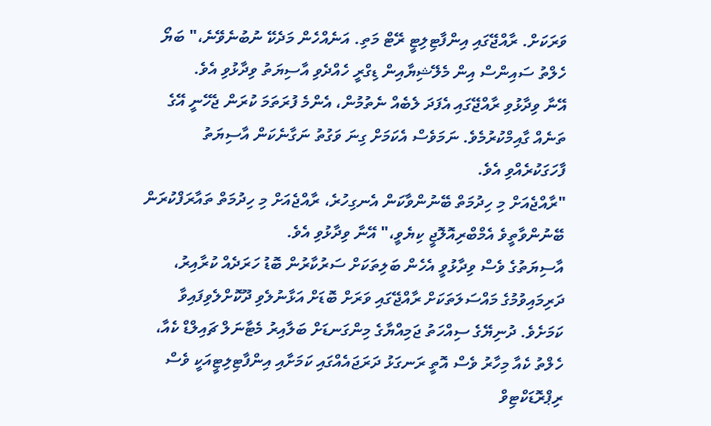ވަރަކަށް. ރާއްޖޭގައި އިންފާޓިލިޓީ ރޭޓް މަތި. އަނެއްހެން މަދެކޭ ނުބުނެވޭނެ،" ބަޔޯ ހެލްތު ސައިންސް އިން މެލޭޝިޔާއިން ޑިގްރީ ހެއްދެވި އާސިޔަތު ވިދާޅުވި އެވެ.
އޭނާ ވިދާޅުވި ރާއްޖޭގައި އެފަދަ ލެބެއް ނެތުމުން، އެންމެ ފުރަތަމަ ކުރަން ޖެހޭނީ އޭގެ ތަނެއް ގާއިމްކުރުމެވެ. ނަމަވެސް އެކަމަށް ގިނަ ވަގުތު ނަގާނެކަން އާސިޔަތު ފާހަގަކުރެއްވި އެވެ.
"ރާއްޖެއަށް މި ހިދުމަތް ބޭނުންވާކަން އެނގިހުރެ، ރާއްޖެއަށް މި ހިދުމަތް ތައާރަފްކުރަން ބޭނުންވާތީވެ އެމްބްރިއޮލޮޖީ ކިޔެވީ،" އޭނާ ވިދާޅުވި އެވެ.
އާސިޔަތުގެ ވެސް ވިދާޅުވީ އެހެން ބަލިތަކަށް ސަރުކާރުން ބޮޑު ހަރަދެއް ކުރާއިރު، ދަރިމައިވުމުގެ މައްސަލަތަކަށް ރާއްޖޭގައި ވަރަށް ބޮޑަށް އަޅާނުލެވި ދޫކޮށްލެވިފައިވާ ކަމަށެވެ. ދުނިޔޭގެ ސިއްހަތު ޖަމިއްޔާގެ މިންގަނޑަށް ބަލާއިރު މެޓާނަލް ޗައިލްޑް ކެއާ، ހެލްތު ކެއާ މިހާރު ވެސް އޮތީ ރަނގަޅު ދަރަޖައެއްގައި ކަމަށާއި އިންފާޓިލިޓީއަކީ ވެސް ރިޕްރޮޑަކްޓިވް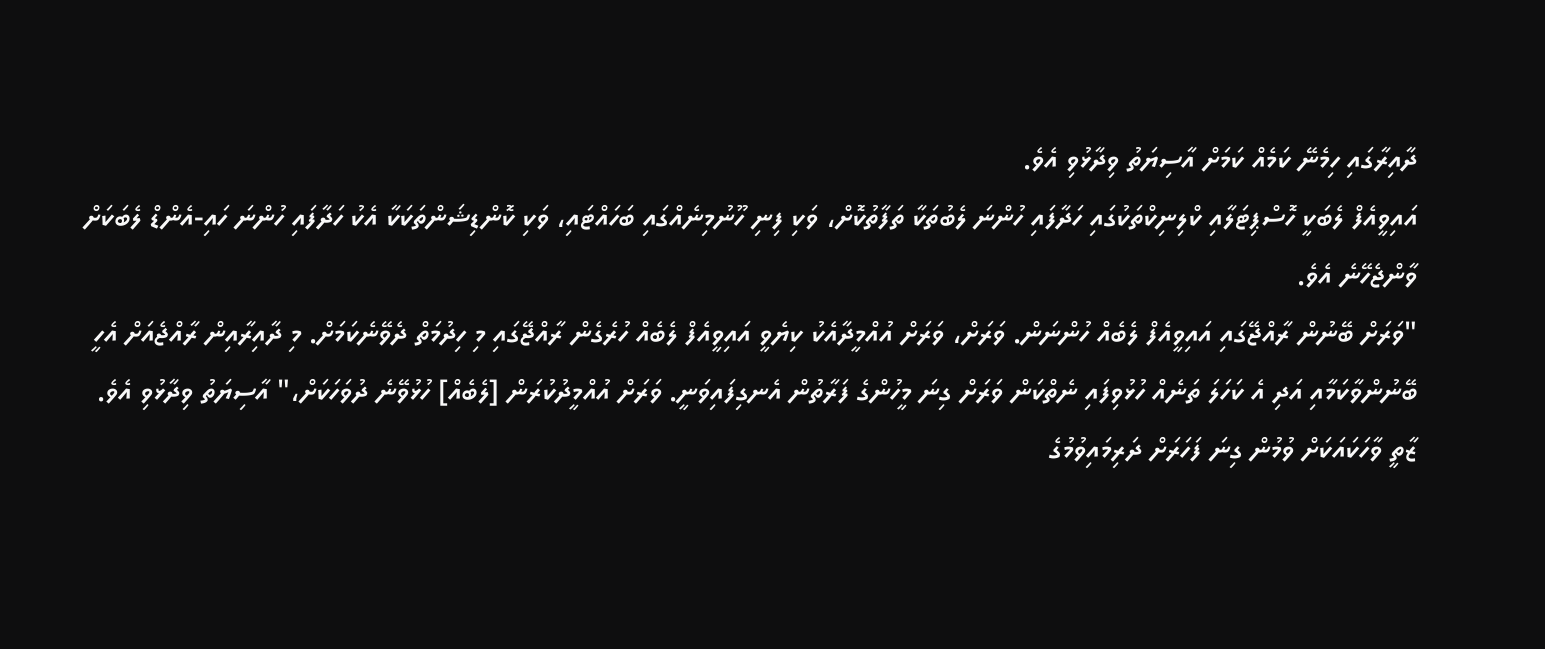ދާއިރާގައި ހިމެނޭ ކަމެއް ކަމަށް އާސިޔަތު ވިދާޅުވި އެވެ.
އައިވީއެފް ލެބަކީ ހޮސްޕިޓަލާއި ކްލިނިކްތަކުގައި ހަދާފައި ހުންނަ ލެބުތަކާ ތަފާތުކޮށް، ވަކި ފިނި ހޫނުމިނެއްގައި ބަހައްޓައި، ވަކި ކޮންޑިޝަންތަކަކާ އެކު ހަދާފައި ހުންނަ ހައި-އެންޑް ލެބަކަށް ވާންޖެހޭނެ އެވެ.
"ވަރަށް ބޭނުން ރާއްޖޭގައި އައިވީއެފް ލެބެއް ހުންނަން. ވަރަށް، ވަރަށް އުއްމީދާއެކު ކިޔެވީ އައިވީއެފް ލެބެއް ހުރެގެން ރާއްޖޭގައި މި ހިދުމަތް ދެވޭނެކަމަށް. މި ދާއިރާއިން ރާއްޖެއަށް އެހީ ބޭނުންވާކަމާއި އަދި އެ ކަހަލަ ތަނެއް ހުޅުވިފައި ނެތްކަން ވަރަށް ގިނަ މީހުންގެ ފަރާތުން އެނގިފައިވަނީ. ވަރަށް އުއްމީދުކުރަން [ލެބެއް] ހުޅުވޭނެ ދުވަހަކަށް،" އާސިޔަތު ވިދާޅުވި އެވެ.
ޒާތީ ވާހަކައަކަށް ވުމުން ގިނަ ފަހަރަށް ދަރިމައިވުމުގެ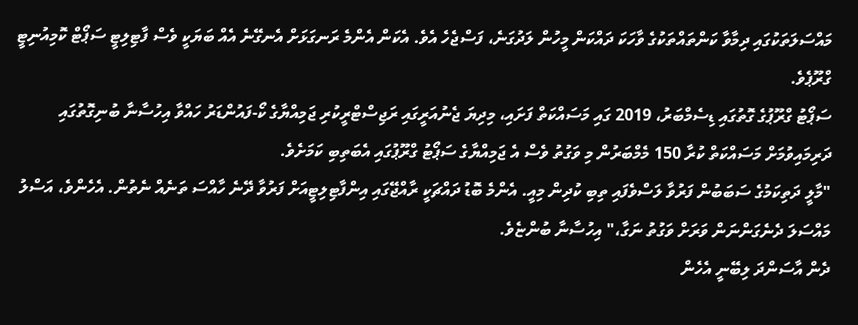މައްސަލަތަކުގައި ދިމާވާ ކަންތައްތަކުގެ ވާހަކަ ދައްކަން މީހުން ލަދުގަނެ، ފަސްޖެހެ އެވެ. އެކަން އެންމެ ރަނގަޅަށް އެނގޭނެ އެއް ބަޔަކީ ވެސް ފާޓިލިޓީ ސަޕޯޓް ކޮމިއުނިޓީ ގްރޫޕެވެ.
ސަޕޯޓު ގްރޫޕުގެ ގޮތުގައި ޑިސެމްބަރު، 2019 ގައި މަސައްކަތް ފަށައި، މިދިޔަ ޖެނުއަރީގައި ރަޖިސްޓްރީކުރި ޖަމިއްޔާގެ ކޯ-ފައުންޑަރު ހައްވާ އިހުސާނާ ބުނިގޮތުގައި ދަރިމައިވުމަށް މަސައްކަތް ކުރާ 150 މެމްބަރުން މި ވަގުތު ވެސް އެ ޖަމިއްޔާގެ ސަޕޯޓު ގްރޫޕުގައި އެބަތިބި ކަމަށެވެ.
"މާލީ ދަތިކަމުގެ ސަބަބުން ފަރުވާ ލަސްވެފައި ތިބި ކުދިން މިއީ. އެންމެ ބޮޑު ދައްޗަކީ ރާއްޖޭގައި އިންފާޓިލިޓީއަށް ފަރުވާ ދޭނެ ހާއްސަ ތަނެއް ނެތުން. އެހެންވެ، އަސްލު މައްސަލަ ދެނެގަންނަން ވަރަށް ވަގުތު ނަގާ،" އިހުސާނާ ބުންޏެވެ.
ދެން އާސަންދަ ލިބޭނީ އެހެން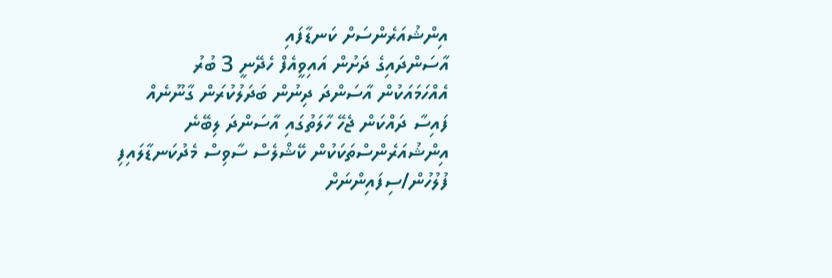އިންޝުއަރެންސަށް ކަނޑާފައި
އާސަންދައިގެ ދަށުން އައިވީއެފް ހެދޭނީ 3 ބުރު
އެއްހަމައަކުން އާސަންދަ ދިނުން ބަދަލުކުރަން ގާނޫނެއް
ފައިސާ ދައްކަން ޖެހޭ ހާލަތުގައި އާސަންދަ ލިބޭނެ
އިންޝުއަރެންސްތަކަކުން ކޭޝްލެސް ސާވިސް މެދުކަނޑާލައިފި
ފުލުހުން/ސިފައިންނަށް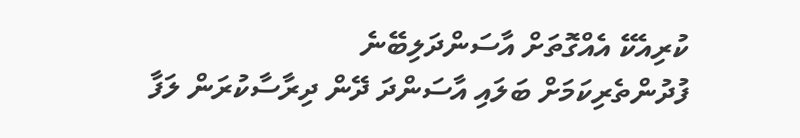ކުރިއެކޭ އެއްގޮތަށް އާސަންދަލިބޭނެ
ފުދުންތެރިކަމަށް ބަލައި އާސަންދަ ދޭން ދިރާސާކުރަން ލަފާ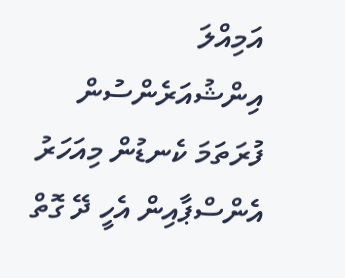އަމިއްލަ އިންޝުއަރެންސުން ފުރަތަމަ ކެނޑުން މިއަހަރު
އެންސްޕާއިން އެހީ ދޭ ގޮތް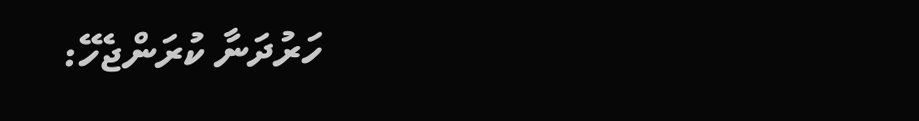ހަރުދަނާ ކުރަންޖެހޭ: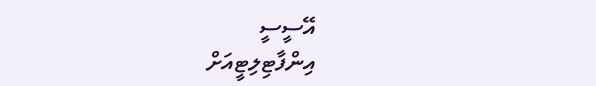އޭސީސީ
އިންފާޓިލިޓީއަށް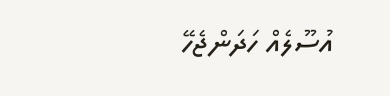އުސޫލެއް ހަދަންޖެހޭ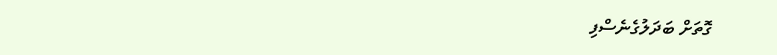ގޮތަށް ބަދަލުގެނެސްފި